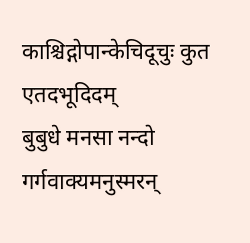काश्चिद्गोपान्केचिदूचुः कुत एतदभूदिदम्
बुबुधे मनसा नन्दो गर्गवाक्यमनुस्मरन्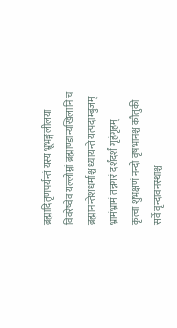ब्रह्मादितृणपर्यन्तं यस्य भ्रूभङ्गलीलया
विवरेष्वेव यल्लोम्नां ब्रह्माण्डान्यखिलानि च
ब्रह्मानन्तेशधर्माश्च ध्यायन्ते यत्पदाम्बुजम्
भ्रामंभ्रामं तन्नगरं दर्शंदर्शं गृहंगृहम्
कृत्वा शुभक्षणं नन्दो वृषभानश्च कौतुकी
सर्वे वृन्दावनस्थाश्च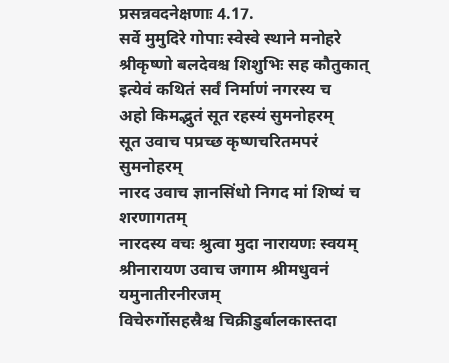प्रसन्नवदनेक्षणाः 4.17.
सर्वे मुमुदिरे गोपाः स्वेस्वे स्थाने मनोहरे
श्रीकृष्णो बलदेवश्च शिशुभिः सह कौतुकात्
इत्येवं कथितं सर्वं निर्माणं नगरस्य च
अहो किमद्भुतं सूत रहस्यं सुमनोहरम्
सूत उवाच पप्रच्छ कृष्णचरितमपरं सुमनोहरम्
नारद उवाच ज्ञानसिंधो निगद मां शिष्यं च शरणागतम्
नारदस्य वचः श्रुत्वा मुदा नारायणः स्वयम्
श्रीनारायण उवाच जगाम श्रीमधुवनं यमुनातीरनीरजम्
विचेरुर्गोसहस्रैश्च चिक्रीडुर्बालकास्तदा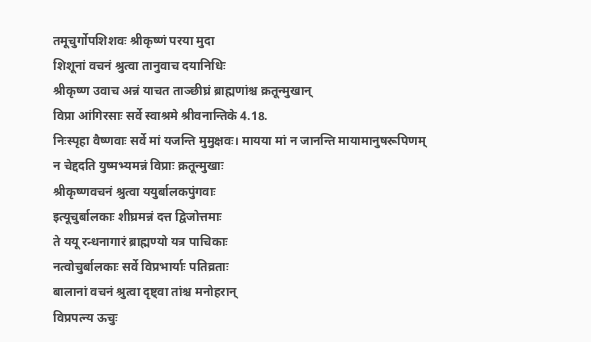तमूचुर्गोपशिशवः श्रीकृष्णं परया मुदा
शिशूनां वचनं श्रुत्वा तानुवाच दयानिधिः
श्रीकृष्ण उवाच अन्नं याचत ताञ्छीघ्रं ब्राह्मणांश्च क्रतून्मुखान्
विप्रा आंगिरसाः सर्वे स्वाश्रमे श्रीवनान्तिके 4.18.
निःस्पृहा वैष्णवाः सर्वे मां यजन्ति मुमुक्षवः। मायया मां न जानन्ति मायामानुषरूपिणम्
न चेद्ददति युष्मभ्यमन्नं विप्राः क्रतून्मुखाः
श्रीकृष्णवचनं श्रुत्वा ययुर्बालकपुंगवाः
इत्यूचुर्बालकाः शीघ्रमन्नं दत्त द्विजोत्तमाः
ते ययू रन्धनागारं ब्राह्मण्यो यत्र पाचिकाः
नत्वोचुर्बालकाः सर्वे विप्रभार्याः पतिव्रताः
बालानां वचनं श्रुत्वा दृष्ट्वा तांश्च मनोहरान्
विप्रपत्न्य ऊचुः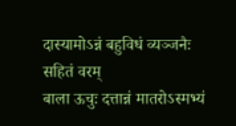दास्यामोऽन्नं बहुविधं व्यञ्जनैः सहितं वरम्
बाला ऊचुः दत्तान्नं मातरोऽस्मभ्यं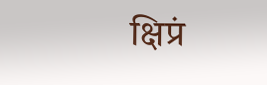क्षिप्रं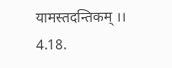यामस्तदन्तिकम् ।। 4.18.